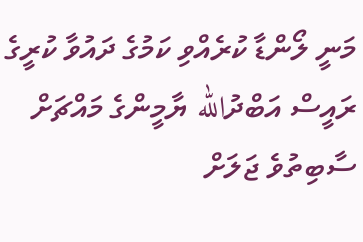މަނީ ލޯންޑާ ކުރެއްވި ކަމުގެ ދައުވާ ކުރީގެ ރައީސް އަބްދުالله ޔާމީންގެ މައްޗަށް ސާބިތުވެ ޖަލަށް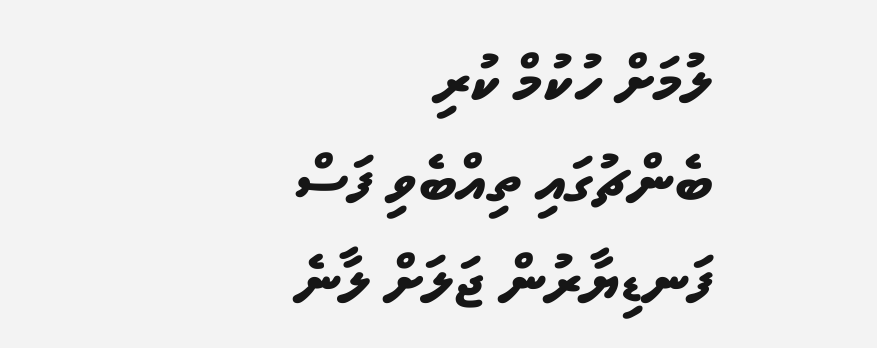ލުމަށް ހުކުމް ކުރި ބެންޗުގައި ތިއްބެވި ފަސް ފަނޑިޔާރުން ޖަލަށް ލާނެ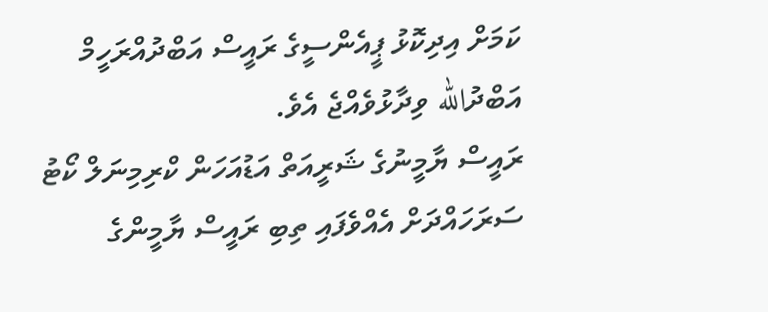ކަމަށް އިދިކޮޅު ޕީއެންސީގެ ރައީސް އަބްދުއްރަހީމް އަބްދުالله ވިދާޅުވެއްޖެ އެވެ.
ރައީސް ޔާމީނުގެ ޝަރީއަތް އަޑުއަހަން ކްރިމިނަލް ކޯޓު ސަރަހައްދަށް އެއްވެފައި ތިބި ރައީސް ޔާމީންގެ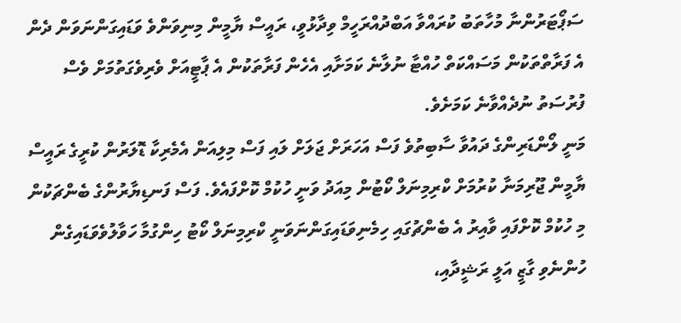ސަޕޯޓަރުންނާ މުހާތަބު ކުރައްވާ އަބްދުއްރަހީމް ވިދާޅުވީ، ރައީސް ޔާމީން މިނިވަންވެ ވަޑައިގަންނަވަން ދެން އެ ފަރާތްތަކުން މަސައްކަތް ހުއްޓާ ނުލާނެ ކަމަށާއި އެހެން ފަރާތަކުން އެ ޕާޓީއަށް ވެރިވެގަތުމަށް ވެސް ފުރުސަތު ނުދެއްވާނެ ކަމަށެވެ.
މަނީ ލޯންޑަރިންގެ ދައުވާ ސާބިތުވެ ފަސް އަހަރަށް ޖަލަށް ލައި ފަސް މިލިއަން އެމެރިކާ ޑޮލަރުން ކުރީގެ ރައީސް ޔާމީން ޖޫރިމަނާ ކުރުމަށް ކްރިމިނަލް ކޯޓުން މިއަދު ވަނީ ހުކުމް ކޮށްފައެވެ. ފަސް ފަނޑިޔާރުންގެ ބެންޗަކުން މި ހުކުމް ކޮށްފައި ވާއިރު އެ ބެންޗުގައި ހިމެނިވަޑައިގަންނަވަނީ ކްރިމިނަލް ކޯޓު ހިންގުމާ ހަވާލުވެވަޑައިގެން ހުންނެވި ގާޒީ އަލީ ރަޝީދާއި،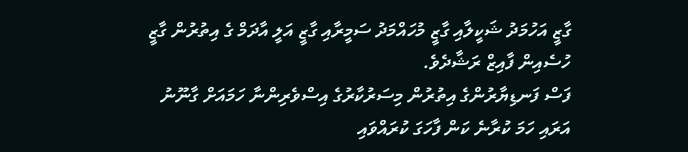ގާޒީ އަހުމަދު ޝަކީލާއި ގާޒީ މުހައްމަދު ސަމީރާއި ގާޒީ އަލީ އާދަމް ގެ އިތުރުން ގާޒީ ހުސެއިން ފާއިޒް ރަޝާދެވެ.
ފަސް ފަނޑިޔާރުންގެ އިތުރުން މިސަރުކާރުގެ އިސްވެރިންނާ ހަމައަށް ގާނޫނު އަރައި ހަމަ ކުރާނެ ކަން ފާހަގަ ކުރައްވައި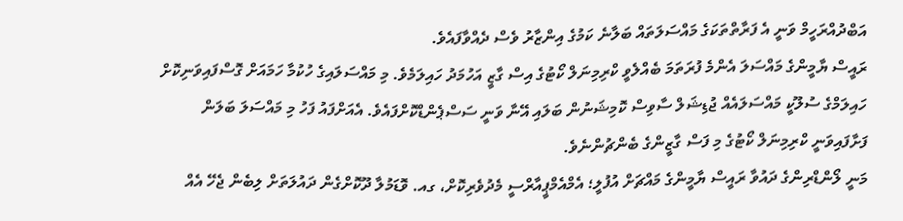އަބްދުއްރަހީމް ވަނީ އެ ފަރާތްތަކަގެ މައްސަލަތައް ބަލާނެ ކަމުގެ އިންޒާރު ވެސް ދެއްވާފައެވެ.
ރައީސް ޔާމީންގެ މައްސަލަ އެންމެ ފުރަތަމަ ބެއްލެވީ ކްރިމިނަލް ކޯޓުގެ އިސް ގާޒީ އަހުމަދު ހައިލަމެވެ. މި މައްސަލައިގެ ހުކުމާ ހަމައަށް ގޮސްފައިވަނިކޮށް ހައިލަމްގެ ސުލޫކީ މައްސަލައެއް ޖުޑިޝަލް ސާވިސް ކޮމިޝަނުން ބަލައި އޭނާ ވަނީ ސަސްޕެންޑްކޮށްފައެވެ. އެއަށްފައު ފަހު މި މައްސަލަ ބަލަން ފަށާފައިވަނީ ކްރިމިނަލް ކޯޓުގެ މި ފަސް ގާޒީންގެ ބެންޗުންނެވެ.
މަނީ ލޯންޑްރިންގެ ދައުވާ ރައީސް ޔާމީންގެ މައްޗަށް އުފުލީ؛ އެމްއެމްޕީއާރްސީ މެދުވެރިކޮށް، ގއ. ވޮޑަމުލާ ދޫކޮށްގެން ދައުލަތަށް ލިބެން ޖެހޭ އެއް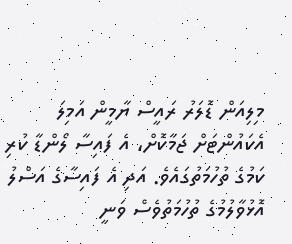މިލިއަން ޑޮލަރު ރައީސް ޔާމީން އަމިލަ އެކައުންޓަށް ޖަމާކޮށް، އެ ފައިސާ ލޯންޑާ ކުރި ކަމުގެ ތުހުމަތުގައެވެ. އަދި އެ ފައިސާގެ އަސްލު އޮޅުވާލުމުގެ ތުހުމަތުވެސް ވަނީ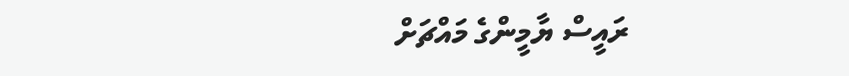ރައީސް ޔާމީންގެ މައްޗަށް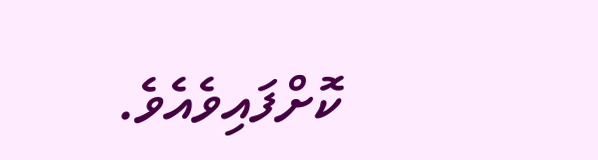ކޮށްފައިވެއެވެ.